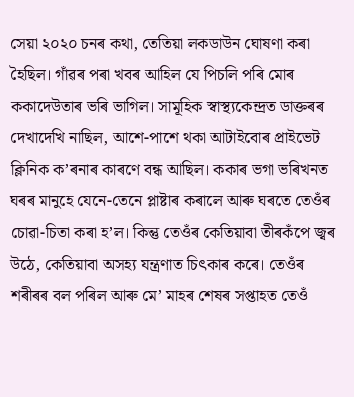সেয়া ২০২০ চনৰ কথা, তেতিয়া লকডাউন ঘোষণা কৰা হৈছিল। গাঁৱৰ পৰা খবৰ আহিল যে পিচলি পৰি মোৰ ককাদেউতাৰ ভৰি ভাগিল। সামূহিক স্বাস্থ্যকেন্দ্ৰত ডাক্তৰৰ দেখাদেখি নাছিল, আশে-পাশে থকা আটাইবোৰ প্ৰাইভেট ক্লিনিক ক’ৰনাৰ কাৰণে বন্ধ আছিল। ককাৰ ভগা ভৰিখনত ঘৰৰ মানুহে যেনে-তেনে প্লাষ্টাৰ কৰালে আৰু ঘৰতে তেওঁৰ চোৱা-চিতা কৰা হ’ল। কিন্তু তেওঁৰ কেতিয়াবা তীৰকঁপে জ্বৰ উঠে, কেতিয়াবা অসহ্য যন্ত্ৰণাত চিৎকাৰ কৰে। তেওঁৰ শৰীৰৰ বল পৰিল আৰু মে’ মাহৰ শেষৰ সপ্তাহত তেওঁ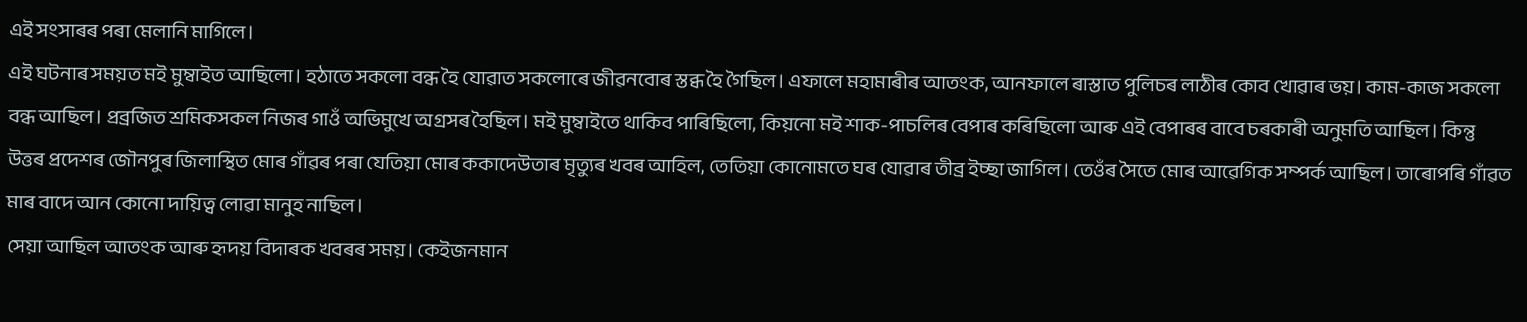এই সংসাৰৰ পৰা মেলানি মাগিলে।
এই ঘটনাৰ সময়ত মই মুম্বাইত আছিলো। হঠাতে সকলো বন্ধ হৈ যোৱাত সকলোৰে জীৱনবোৰ স্তব্ধ হৈ গৈছিল। এফালে মহামাৰীৰ আতংক, আনফালে ৰাস্তাত পুলিচৰ লাঠীৰ কোব খোৱাৰ ভয়। কাম-কাজ সকলো বন্ধ আছিল। প্ৰব্ৰজিত শ্ৰমিকসকল নিজৰ গাওঁ অভিমুখে অগ্ৰসৰ হৈছিল। মই মুম্বাইতে থাকিব পাৰিছিলো, কিয়নো মই শাক-পাচলিৰ বেপাৰ কৰিছিলো আৰু এই বেপাৰৰ বাবে চৰকাৰী অনুমতি আছিল। কিন্তু উত্তৰ প্ৰদেশৰ জৌনপুৰ জিলাস্থিত মোৰ গাঁৱৰ পৰা যেতিয়া মোৰ ককাদেউতাৰ মৃত্যুৰ খবৰ আহিল, তেতিয়া কোনোমতে ঘৰ যোৱাৰ তীব্ৰ ইচ্ছা জাগিল। তেওঁৰ সৈতে মোৰ আৱেগিক সম্পৰ্ক আছিল। তাৰোপৰি গাঁৱত মাৰ বাদে আন কোনো দায়িত্ব লোৱা মানুহ নাছিল।
সেয়া আছিল আতংক আৰু হৃদয় বিদাৰক খবৰৰ সময়। কেইজনমান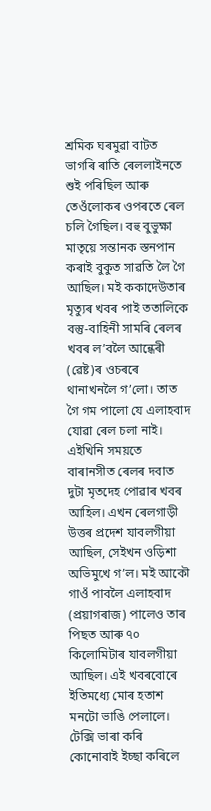শ্ৰমিক ঘৰমুৱা বাটত ভাগৰি ৰাতি ৰেললাইনতে শুই পৰিছিল আৰু তেওঁলোকৰ ওপৰতে ৰেল চলি গৈছিল। বহু বুভুক্ষা মাতৃয়ে সন্তানক স্তনপান কৰাই বুকুত সাৱতি লৈ গৈ আছিল। মই ককাদেউতাৰ মৃত্যুৰ খবৰ পাই ততালিকে বস্তু-বাহিনী সামৰি ৰেলৰ খবৰ ল’বলৈ আন্ধেৰী (ৱেষ্ট)ৰ ওচৰৰে থানাখনলৈ গ’লো। তাত গৈ গম পালো যে এলাহবাদ যোৱা ৰেল চলা নাই। এইখিনি সময়তে বাৰানসীত ৰেলৰ দবাত দুটা মৃতদেহ পোৱাৰ খবৰ আহিল। এখন ৰেলগাড়ী উত্তৰ প্ৰদেশ যাবলগীয়া আছিল, সেইখন ওড়িশা অভিমুখে গ’ল। মই আকৌ গাওঁ পাবলৈ এলাহবাদ (প্ৰয়াগৰাজ) পালেও তাৰ পিছত আৰু ৭০ কিলোমিটাৰ যাবলগীয়া আছিল। এই খবৰবোৰে ইতিমধ্যে মোৰ হতাশ মনটো ভাঙি পেলালে। টেক্সি ভাৰা কৰি কোনোবাই ইচ্ছা কৰিলে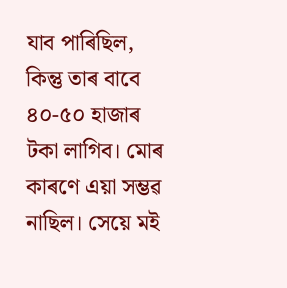যাব পাৰিছিল, কিন্তু তাৰ বাবে ৪০-৫০ হাজাৰ টকা লাগিব। মোৰ কাৰণে এয়া সম্ভৱ নাছিল। সেয়ে মই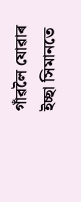গাঁৱলৈ যোৱাৰ ইচ্ছা সিমানতে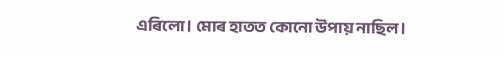এৰিলো। মোৰ হাতত কোনো উপায় নাছিল।